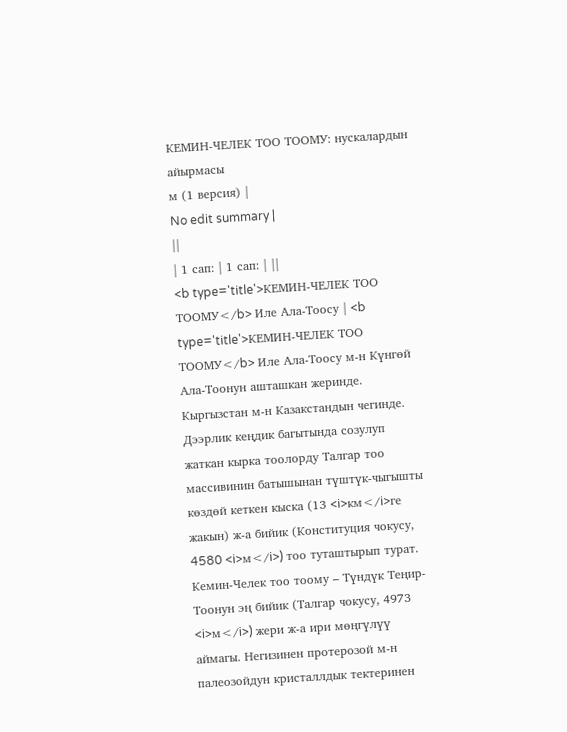КЕМИН-ЧЕЛЕК ТОО ТООМУ: нускалардын айырмасы
м (1 версия) |
No edit summary |
||
| 1 сап: | 1 сап: | ||
<b type='title'>КЕМИН-ЧЕЛЕК ТОО ТООМУ</b> Иле Ала-Тоосу | <b type='title'>КЕМИН-ЧЕЛЕК ТОО ТООМУ</b> Иле Ала-Тоосу м-н Күнгөй Ала-Тоонун ашташкан жеринде. Кыргызстан м-н Казакстандын чегинде. Дээрлик кеңдик багытында созулуп жаткан кырка тоолорду Талгар тоо массивинин батышынан түштүк-чыгышты көздөй кеткен кыска (13 <i>км</i>ге жакын) ж-а бийик (Конституция чокусу, 4580 <i>м</i>) тоо туташтырып турат. Кемин-Челек тоо тоому – Түндүк Теңир-Тоонун эң бийик (Талгар чокусу, 4973 <i>м</i>) жери ж-а ири мөңгүлүү аймагы. Негизинен протерозой м-н палеозойдун кристаллдык тектеринен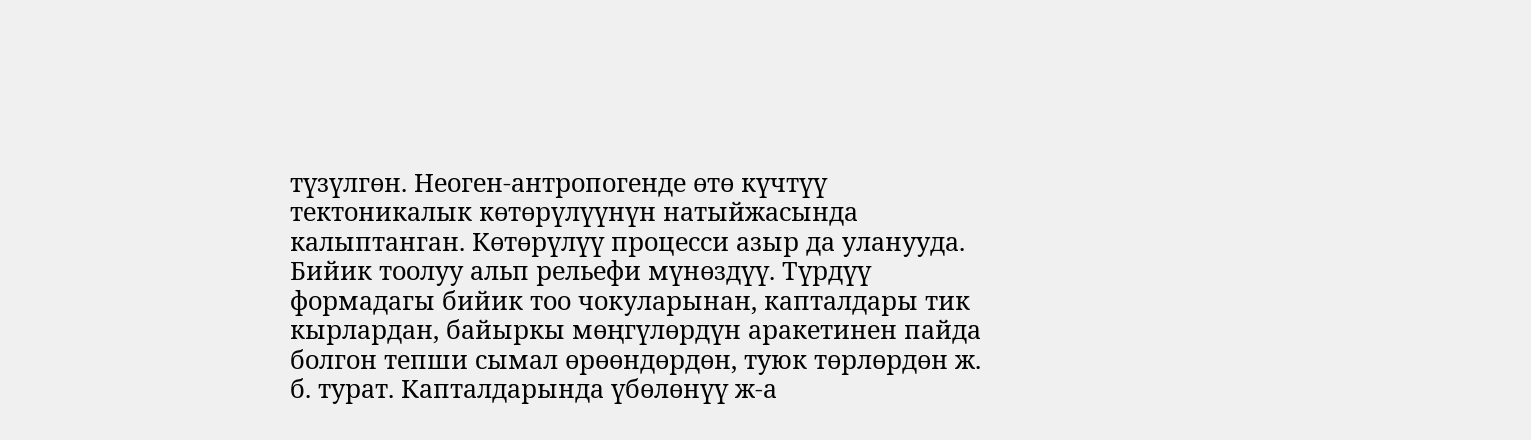түзүлгөн. Неоген-антропогенде өтө күчтүү тектоникалык көтөрүлүүнүн натыйжасында калыптанган. Көтөрүлүү процесси азыр да уланууда. Бийик тоолуу альп рельефи мүнөздүү. Түрдүү формадагы бийик тоо чокуларынан, капталдары тик кырлардан, байыркы мөңгүлөрдүн аракетинен пайда болгон тепши сымал өрөөндөрдөн, туюк төрлөрдөн ж. б. турат. Капталдарында үбөлөнүү ж-а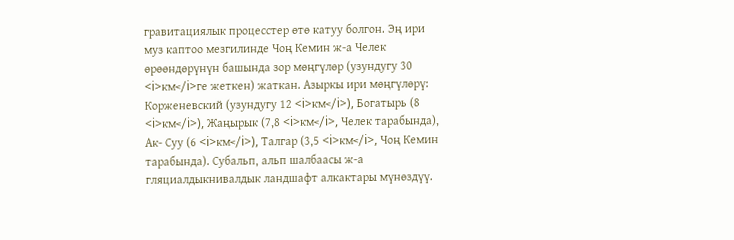гравитациялык процесстер өтө катуу болгон. Эң ири муз каптоо мезгилинде Чоң Кемин ж-а Челек өрөөндөрүнүн башында зор мөңгүлөр (узундугу 30 <i>км</i>ге жеткен) жаткан. Азыркы ири мөңгүлөрү: Корженевский (узундугу 12 <i>км</i>), Богатырь (8 <i>км</i>), Жаңырык (7,8 <i>км</i>, Челек тарабында), Ак- Суу (6 <i>км</i>), Талгар (3,5 <i>км</i>, Чоң Кемин тарабында). Субальп, альп шалбаасы ж-а гляциалдыкнивалдык ландшафт алкактары мүнөздүү.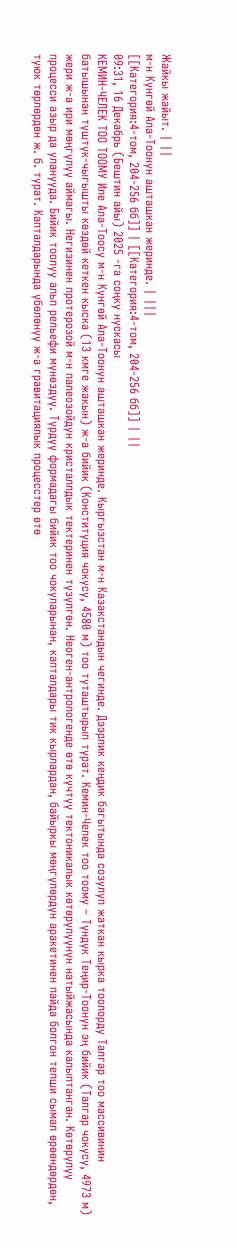Жайкы жайыт. | ||
м-н Күнгөй Ала-Тоонун ашташкан жеринде. | |||
[[Категория:4-том, 204-256 бб]] | [[Категория:4-том, 204-256 бб]] | ||
09:31, 16 Декабрь (Бештин айы) 2025 -га соңку нускасы
КЕМИН-ЧЕЛЕК ТОО ТООМУ Иле Ала-Тоосу м-н Күнгөй Ала-Тоонун ашташкан жеринде. Кыргызстан м-н Казакстандын чегинде. Дээрлик кеңдик багытында созулуп жаткан кырка тоолорду Талгар тоо массивинин батышынан түштүк-чыгышты көздөй кеткен кыска (13 кмге жакын) ж-а бийик (Конституция чокусу, 4580 м) тоо туташтырып турат. Кемин-Челек тоо тоому – Түндүк Теңир-Тоонун эң бийик (Талгар чокусу, 4973 м) жери ж-а ири мөңгүлүү аймагы. Негизинен протерозой м-н палеозойдун кристаллдык тектеринен түзүлгөн. Неоген-антропогенде өтө күчтүү тектоникалык көтөрүлүүнүн натыйжасында калыптанган. Көтөрүлүү процесси азыр да уланууда. Бийик тоолуу альп рельефи мүнөздүү. Түрдүү формадагы бийик тоо чокуларынан, капталдары тик кырлардан, байыркы мөңгүлөрдүн аракетинен пайда болгон тепши сымал өрөөндөрдөн, туюк төрлөрдөн ж. б. турат. Капталдарында үбөлөнүү ж-а гравитациялык процесстер өтө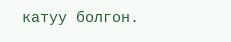катуу болгон.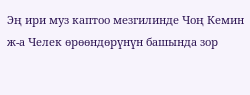Эң ири муз каптоо мезгилинде Чоң Кемин ж-а Челек өрөөндөрүнүн башында зор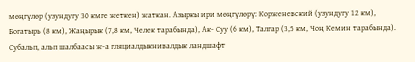мөңгүлөр (узундугу 30 кмге жеткен) жаткан. Азыркы ири мөңгүлөрү: Корженевский (узундугу 12 км), Богатырь (8 км), Жаңырык (7,8 км, Челек тарабында), Ак- Суу (6 км), Талгар (3,5 км, Чоң Кемин тарабында). Субальп, альп шалбаасы ж-а гляциалдыкнивалдык ландшафт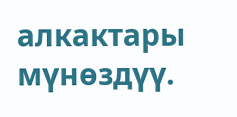алкактары мүнөздүү.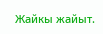Жайкы жайыт.